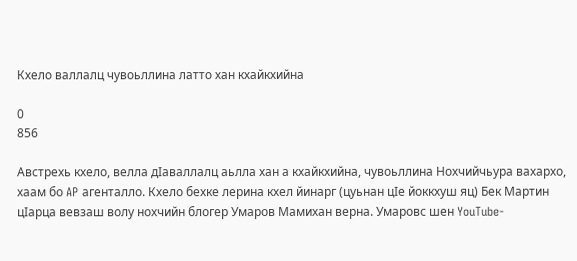Кхело валлалц чувоьллина латто хан кхайкхийна

0
856

Австрехь кхело, велла дIаваллалц аьлла хан а кхайкхийна, чувоьллина Нохчийчьура вахархо, хаам бо AP агенталло. Кхело бехке лерина кхел йинарг (цуьнан цIе йоккхуш яц) Бек Мартин цIарца вевзаш волу нохчийн блогер Умаров Мамихан верна. Умаровс шен YouTube-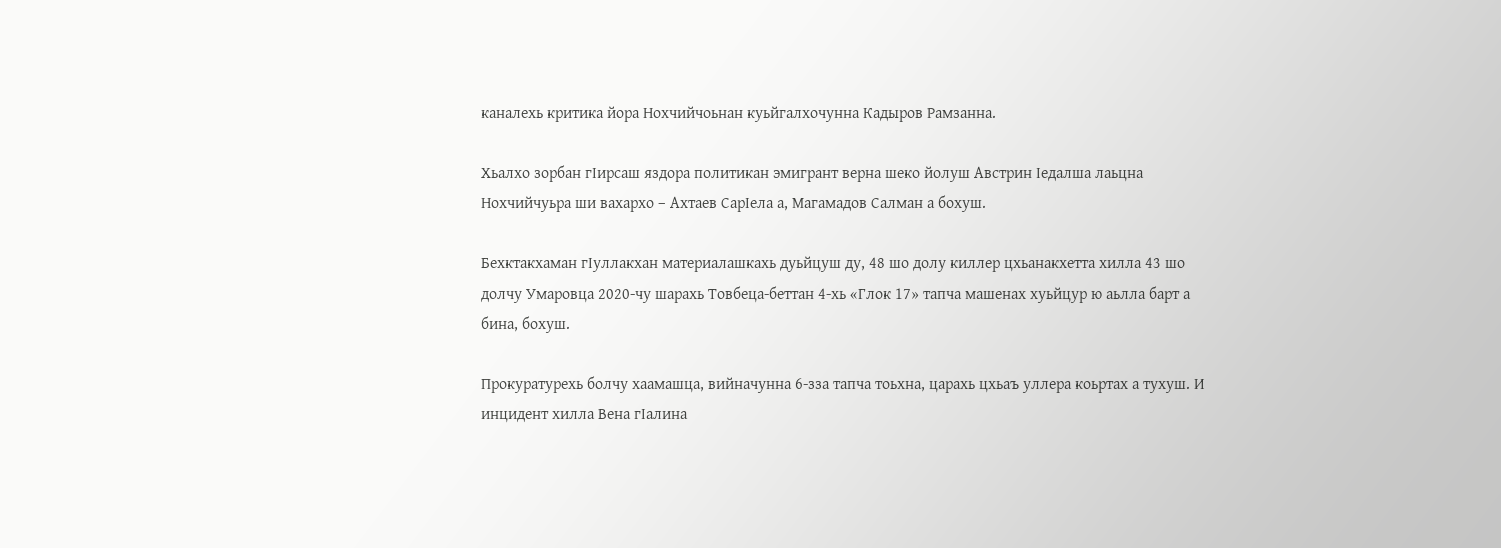каналехь критика йора Нохчийчоьнан куьйгалхочунна Кадыров Рамзанна.

Хьалхо зорбан гIирсаш яздора политикан эмигрант верна шеко йолуш Австрин Iедалша лаьцна Нохчийчуьра ши вахархо – Ахтаев СарIела а, Магамадов Салман а бохуш.

Бехктакхаман гIуллакхан материалашкахь дуьйцуш ду, 48 шо долу киллер цхьанакхетта хилла 43 шо долчу Умаровца 2020-чу шарахь Товбеца-беттан 4-хь «Глок 17» тапча машенах хуьйцур ю аьлла барт а бина, бохуш.

Прокуратурехь болчу хаамашца, вийначунна 6-зза тапча тоьхна, царахь цхьаъ уллера коьртах а тухуш. И инцидент хилла Вена гIалина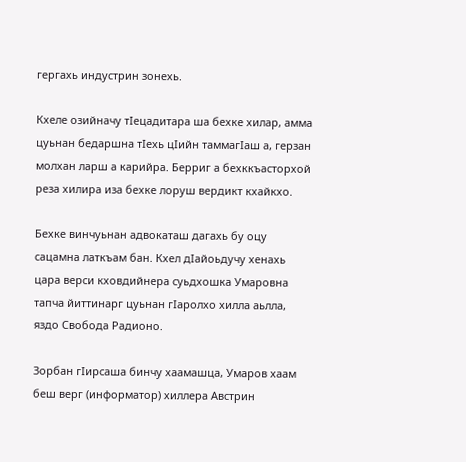гергахь индустрин зонехь.

Кхеле озийначу тIецадитара ша бехке хилар, амма цуьнан бедаршна тIехь цIийн таммагIаш а, герзан молхан ларш а карийра. Берриг а бехккъасторхой реза хилира иза бехке лоруш вердикт кхайкхо.

Бехке винчуьнан адвокаташ дагахь бу оцу сацамна латкъам бан. Кхел дIайоьдучу хенахь цара верси кховдийнера суьдхошка Умаровна тапча йиттинарг цуьнан гIаролхо хилла аьлла, яздо Свобода Радионо.

Зорбан гIирсаша бинчу хаамашца, Умаров хаам беш верг (информатор) хиллера Австрин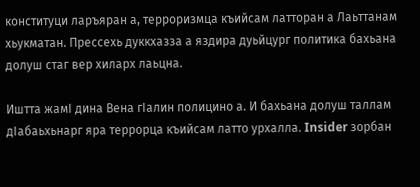конституци ларъяран а, терроризмца къийсам латторан а Лаьттанам хьукматан. Прессехь дуккхазза а яздира дуьйцург политика бахьана долуш стаг вер хиларх лаьцна.

Иштта жамI дина Вена гIалин полицино а. И бахьана долуш таллам дIабаьхьнарг яра террорца къийсам латто урхалла. Insider зорбан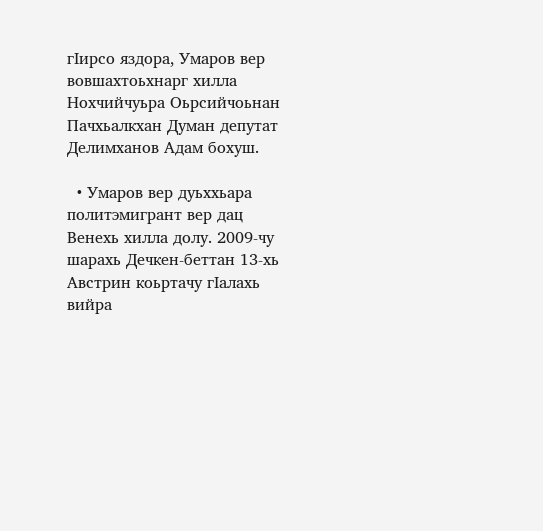гIирсо яздора, Умаров вер вовшахтоьхнарг хилла Нохчийчуьра Оьрсийчоьнан Пачхьалкхан Думан депутат Делимханов Адам бохуш.

  • Умаров вер дуьххьара политэмигрант вер дац Венехь хилла долу. 2009-чу шарахь Дечкен-беттан 13-хь Австрин коьртачу гIалахь вийра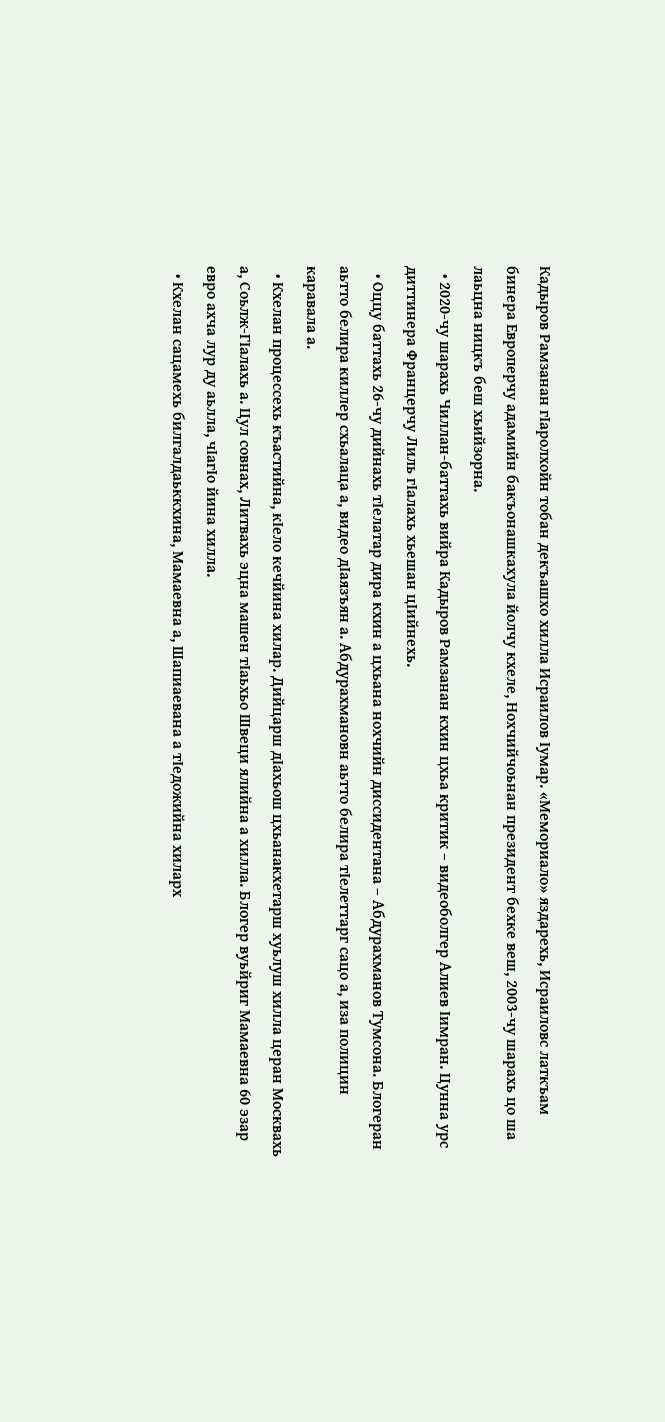Кадыров Рамзанан гIаролхойн тобан декъашхо хилла Исраилов Iумар. «Мемориало» яздарехь, Исраиловс латкъам бинера Европерчу адамийн бакъонашкахула йолчу кхеле, Нохчийчоьнан президент бехке веш, 2003-чу шарахь цо ша лаьцна ницкъ беш хьийзорна.
  • 2020-чу шарахь Чиллан-баттахь вийра Кадыров Рамзанан кхин цхьа критик – видеоболгер Алиев Iимран. Цунна урс диттинера Францерчу Лиль гIалахь хьешан цIийнехь.
  • Оццу баттахь 26-чу дийнахь тIелатар дира кхин а цхьана нохчийн диссидентана – Абдурахманов Тумсона. Блогеран аьтто белира киллер схьалаца а, видео дIаязъян а. Абдурахмановн аьтто белира тIелеттарг сацо а, иза полицин каравала а.
  • Кхелан процессехь къастийна, кIело кечйина хилар. Дийцарш дIахьош цхьанакхетарш хуьлуш хилла церан Москвахь а, Соьлж-ГIалахь а. Цул совнах, Литвахь эцна машен тIаьхьо Швеци ялийна а хилла. Блогер вуьйриг Мамаевна 60 эзар евро ахча лур ду аьлла, чIагIо йина хилла.
  • Кхелан сацамехь билгалдаьккхина, Мамаевна а, Шапиаевана а тIедожийна хиларх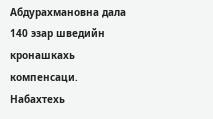Абдурахмановна дала 140 эзар шведийн кронашкахь компенсаци. Набахтехь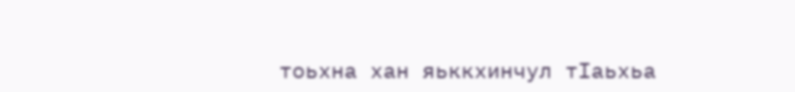тоьхна хан яьккхинчул тIаьхьа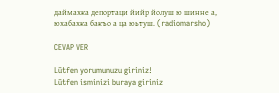даймахка депортаци йийр йолуш ю шинне а, юхабахка бакъо а ца юьтуш. (radiomarsho)

CEVAP VER

Lütfen yorumunuzu giriniz!
Lütfen isminizi buraya giriniz